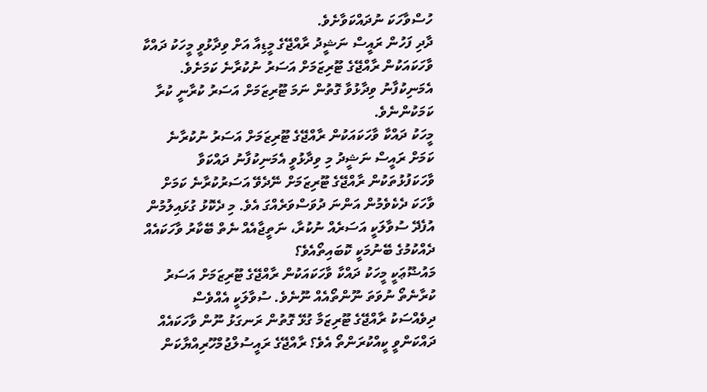ހުސްވާހަކަ ނުދައްކަވާށެވެ.
ދާދި ފަހުން ރައީސް ނަޝީދު ރާއްޖޭގެ މީޑިއާ އަށް ވިދާޅުވީ މީހަކު ދައްކާ ވާހަކައަކުން ރާއްޖޭގެ ޓޫރިޒަމަށް އަސަރު ނުކުރާނެ ކަމަށެވެ. އެމަނިކުފާނު ވިދާޅުވާ ގޮތުން ނަމަ ޓޫރިޒަމަށް އަސަރު ކުރާނީ ކުރާ ކަމަކުންނެވެ.
މީހަކު ދައްކާ ވާހަކައަކުން ރާއްޖޭގެ ޓޫރިޒަމަށް އަސަރު ނުކުރާނެ ކަމަށް ރައީސް ނަޝީދު މި ވިދާޅުވީ އެމަނިކުފާނު ދައްކަވާ ވާހަކަފުޅުތަކުން ރާއްޖޭގެ ޓޫރިޒަމަށް ނޭދެވޭ އަސަރުކުރާނެ ކަމަށް ވާހަކަ ދެކެވެމުން އަންނަ ދުވަސްވަރެއްގަ އެވެ. މި ދެކޮޅު ގުޅައިލުމުން އުފެދޭ ސުވާލަކީ އަސަރެއް ނުކުރާ، ނަތީޖާއެއް ނެތް ބޭކާރު ވާހަކައެއް ދެއްކުމުގެ ބޭނުމަކީ ކޮބައިތޯއެވެ؟
މައުޟޫޢަކީ މީހަކު ދައްކާ ވާހަކައަކުން ރާއްޖޭގެ ޓޫރިޒަމަށް އަސަރު ކުރާނެތޯ ނުވަތަ ނޫންތޯއެއް ނޫނެވެ. ސުވާލަކީ އެއްވެސް ދިވެއްސަކު ރާއްޖޭގެ ޓޫރިޒަމާ ގުޅޭ ގޮތުން ރަނގަޅު ނޫން ވާހަކައެއް ދައްކަންވީ ކީއްކުރަންތޯ އެވެ؟ ރާއްޖޭގެ ރައީސުލްޖުމްހޫރިއްޔާކަން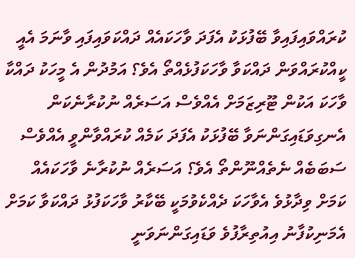ކުރައްވައިފައިވާ ބޭފުޅަކު އެފަދަ ވާހަކައެއް ދައްކަވައިފައި ވާނަމަ އެއީ ކީއްކުރައްވަން ދައްކަވާ ވާހަކަފުޅެއްތޯ އެވެ؟ އަމުދުން އެ މީހަކު ދައްކާ ވާހަކަ އަކުން ޓޫރިޒަމަށް އެއްވެސް އަސަރެއް ނުކުރާނެކަން އެނގިވަޑައިގަންނަވާ ބޭފުޅަކު އެފަދަ ކަމެއް ކުރައްވާންވީ އެއްވެސް ސަބަބެއް ނެތެއްނޫންތޯ އެވެ؟ އަސަރެއް ނުކުރާނެ ވާހަކައެއް ކަމަށް ވިދާޅުވެ އެވާހަކަ ދެއްކެވުމަކީ ބޭކާރު ވާހަކަފުޅު ދައްކަވާ ކަމަށް އެމަނިކުފާނު އިއުތިރާފުވެ ވަޑައިގަންނަވަނީ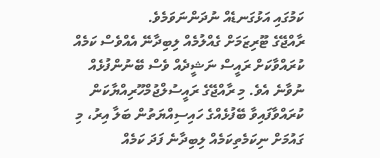ކަމުގައި އަޅުގަނޑެއް ނުދަންނަވަމެވެ.
ރާއްޖޭގެ ޓޫރިޒަމަށް ގެއްލުމެއް ލިބިދާނޭ އެއްވެސް ކަމެއް ކުރައްވާކަށް ރައީސް ނަޝީދެއް ވެސް ބޭނުންފުޅެއް ނުވާނެ އެވެ. މި ރާއްޖޭގެ ރައީސުލްޖުމްހޫރިއްޔާކަން ކުރައްވާފައިވާ ބޭފުޅެއްގެ ހައިސިއްޔަތުން ބަލާ އިރު، މި ގައުމަށް ނިކަމެތިކަމެއް ލިބިދާނެ ފަދަ ކަމެއް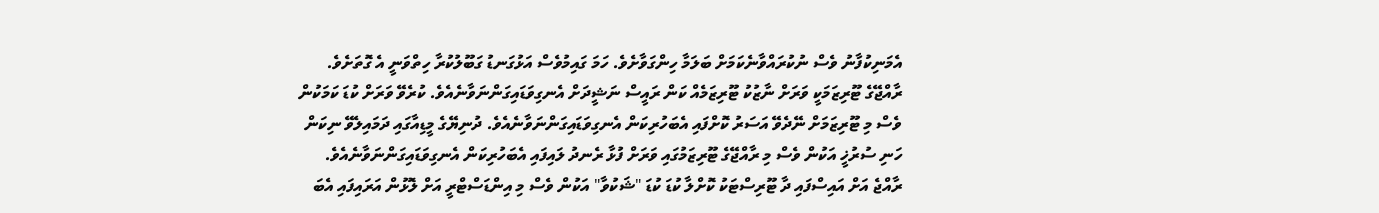އެމަނިކުފާނު ވެސް ނުކުރައްވާނެކަމަށް ބަލަމާ ހިންގަވާށެވެ. ހަމަ ގައިމުވެސް އަޅުގަނޑު ގަބޫލުކުރާ ހިތްވަނީ އެ ގޮތަށެވެ.
ރާއްޖޭގެ ޓޫރިޒަމަކީ ވަރަށް ނާޒުކު ޓޫރިޒަމެއް ކަން ރައީސް ނަޝީދަށް އެނގިވަޑައިގަންނަވާނެއެވެ. ކުރެވޭ ވަރަށް ކުޑަ ކަމަކުން ވެސް މި ޓޫރިޒަމަށް ނޭދެވޭ އަސަރު ކޮށްފައި އެބަހުރިކަން އެނގިވަޑައިގަންނަވާނެއެވެ. ދުނިޔޭގެ މީޑިއާގައި ދަމައިލެވޭ ނިކަން ހަނި ސުރުޚީ އަކުން ވެސް މި ރާއްޖޭގެ ޓޫރިޒަމުގައި ވަރަށް ފުޅާ ރެނދު ލައިފައި އެބަހުރިކަން އެނގިވަޑައިގަންނަވާނެއެވެ.
ރާއްޖެ އަށް އައިސްފައި ދާ ޓޫރިސްޓަކު ކޮށްލާ ކުޑަ ކުޑަ "ޝަކުވާ" އަކުން ވެސް މި އިންޑަސްޓްރީ އަށް ލޮޅުން އަރައިފައި އެބަ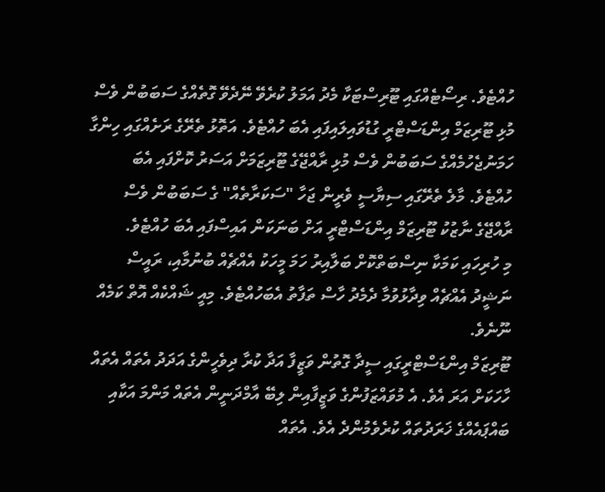ހުއްޓެވެ. ރިސޯޓެއްގައި ޓޫރިސްޓަކާ މެދު އަމަލު ކުރެވޭ ނޭދެވޭ ގޮތެއްގެ ސަބަބުން ވެސް މުޅި ޓޫރިޒަމް އިންޑަސްޓްރީ ގުޑުވައިލައިފައި އެބަ ހުއްޓެވެ. އަތޮޅު ތެރޭގެ ރަށެއްގައި ހިންގާ ހަމަނުޖެހުމެއްގެ ސަބަބުން ވެސް މުޅި ރާއްޖޭގެ ޓޫރިޒަމަށް އަސަރު ކޮށްފައި އެބަ ހުއްޓެވެ. މާލެ ތެރޭގައި ސިޔާސީ ވެރީން ޖަހާ "ސަކަރާތެއް" ގެ ސަބަބުން ވެސް ރާއްޖޭގެ ނާޒުކު ޓޫރިޒަމް އިންޑަސްޓްރީ އަށް ބަނަކަން އައިސްފައި އެބަ ހުއްޓެވެ.
މި ހުރިހައި ކަމަކާ ނިސްބަތްކޮށް ބަލާއިރު ހަމަ މީހަކު އެއްޗެއް ބުނުމާއި، ރައީސް ނަޝީދު އެއްޗެއް ވިދާޅުވުމާ ދެމެދު ހާސް ތަފާތު އެބަހުއްޓެވެ. މިއީ ޝައްކެއް އޮތް ކަމެއް ނޫނެވެ.
ޓޫރިޒަމް އިންޑަސްޓްރީގައި ސީދާ ގޮތުން ވަޒީފާ އަދާ ކުރާ ދިވެހީންގެ އަދަދު އެތައް އެތައް ހާހަކަށް އަރަ އެވެ. އެ މުވައްޒަފުންގެ ވަޒީފާއިން ލިބޭ އާމްދަނީން އެތައް މަންމަ އަކާއި ބައްޕައެއްގެ ޚަރަދުތައް ކުރެވެމުންދެ އެވެ. އެތައް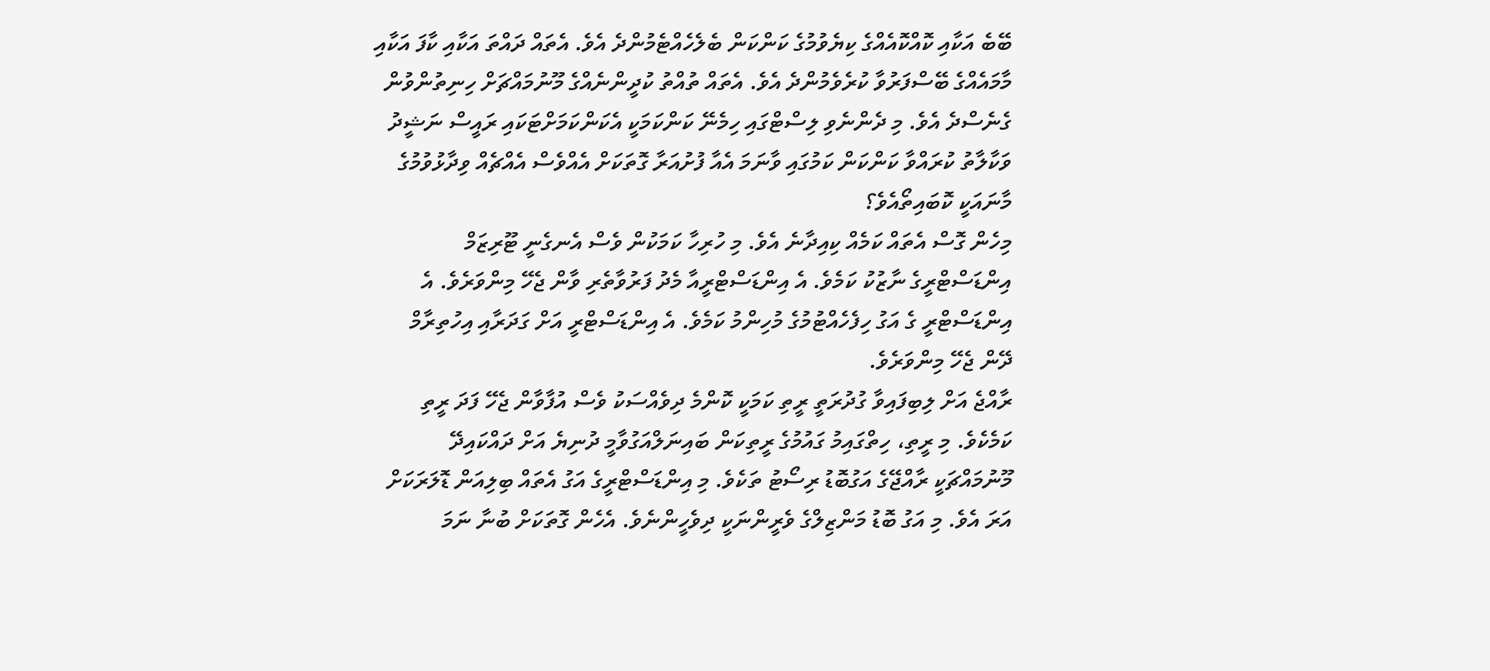ބޭބެ އަކާއި ކޮއްކޮއެއްގެ ކިޔެވުމުގެ ކަންކަން ބެލެހެއްޓެމުންދެ އެވެ. އެތައް ދައްތަ އަކާއި ކާފަ އަކާއި މާމައެއްގެ ބޭސްފަރުވާ ކުރެވެމުންދެ އެވެ. އެތައް ތުއްތު ކުދީންނެއްގެ މޫނުމައްޗަށް ހިނިތުންވުން ގެނެސްދެ އެވެ. މި ދެންނެވި ލިސްޓްގައި ހިމެނޭ ކަންކަމަކީ އެކަންކަމަށްޓަކައި ރައީސް ނަޝީދު ވަކާލާތު ކުރައްވާ ކަންކަން ކަމުގައި ވާނަމަ އެއާ ފުށުއަރާ ގޮތަކަށް އެއްވެސް އެއްޗެއް ވިދާޅުވުމުގެ މާނައަކީ ކޮބައިތޯއެވެ؟
މިހެން ގޮސް އެތައް ކަމެއް ކިއިދާނެ އެވެ. މި ހުރިހާ ކަމަކުން ވެސް އެނގެނީ ޓޫރިޒަމް އިންޑަސްޓްރީގެ ނާޒުކު ކަމެވެ. އެ އިންޑަސްޓްރީއާ މެދު ފަރުވާތެރި ވާން ޖެހޭ މިންވަރެވެ. އެ އިންޑަސްޓްރީ ގެ އަގު ހިފެހެއްޓުމުގެ މުހިންމު ކަމެވެ. އެ އިންޑަސްޓްރީ އަށް ގަދަރާއި އިހުތިރާމް ދޭން ޖެހޭ މިންވަރެވެ.
ރާއްޖެ އަށް ލިބިފައިވާ ގުދުރަތީ ރީތި ކަމަކީ ކޮންމެ ދިވެއްސަކު ވެސް އުފާވާން ޖެހޭ ފަދަ ރީތި ކަމެކެވެ. މި ރީތި، ހިތްގައިމު ގައުމުގެ ރީތިކަން ބައިނަލްއަގުވާމީ ދުނިޔެ އަށް ދައްކައިދޭ މޫނުމައްޗަކީ ރާއްޖޭގެ އަގުބޮޑު ރިސޯޓު ތަކެވެ. މި އިންޑަސްޓްރީގެ އަގު އެތައް ބިލިއަން ޑޮލަރަކަށް އަރަ އެވެ. މި އަގު ބޮޑު މަންޒިލްގެ ވެރީންނަކީ ދިވެހީންނެވެ. އެހެން ގޮތަކަށް ބުނާ ނަމަ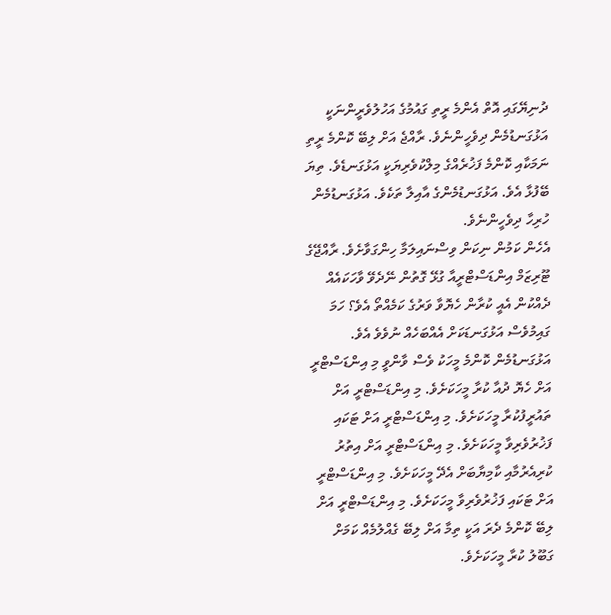ދުނިޔޭގައި އޮތް އެންމެ ރީތި ގައުމުގެ އަހުލުވެރީންނަކީ އަޅުގަނޑުމެން ދިވެހީންނެވެ. ރާއްޖެ އަށް ލިބޭ ކޮންމެ ރީތި ނަމަކާއި ކޮންމެ ފަޚުރެއްގެ މިލްކުވެރިޔަކީ އަޅުގަނޑެވެ. ތިޔަ ބޭފުޅާ އެވެ. އަޅުގަނޑުމެންގެ އާއިލާ ތަކެވެ. އަޅުގަނޑުމެން ހުރިހާ ދިވެހީންނެވެ.
އެހެން ކަމުން ނިކަން ވިސްނައިލަމާ ހިންގަވާށެވެ. ރާއްޖޭގެ ޓޫރިޒަމް އިންޑަސްޓްރީއާ ގުޅޭ ގޮތުން ނޭދެވޭ ވާހަކައެއް ދެއްކުން އެއީ ކުރާން ހެޔޮވާ ވަރުގެ ކަމެއްތޯ އެވެ؟ ހަމަ ގައިމުވެސް އަޅުގަނޑަކަށް އެއްބަހެއް ނުވެވެ އެވެ. އަޅުގަނޑުމެން ކޮންމެ މީހަކު ވެސް ވާންވީ މި އިންޑަސްޓްރީ އަށް ހެޔޮ ދުއާ ކުރާ މީހަކަށެވެ. މި އިންޑަސްޓްރީ އަށް ތައުރީފުކުރާ މީހަކަށެވެ. މި އިންޑަސްޓްރީ އަށް ޓަކައި ފަޚުރުވެރިވާ މީހަކަށެވެ. މި އިންޑަސްޓްރީ އަށް އިތުރު ކުރިއެރުމާއި ކާމިޔާބަށް އެދޭ މީހަކަށެވެ. މި އިންޑަސްޓްރީ އަށް ޓަކައި ފަޚުރުވެރިވާ މީހަކަށެވެ. މި އިންޑަސްޓްރީ އަށް ލިބޭ ކޮންމެ ދެރަ އަކީ ތިމާ އަށް ލިބޭ ގެއްލުމެއް ކަމަށް ގަބޫލު ކުރާ މީހަކަށެވެ.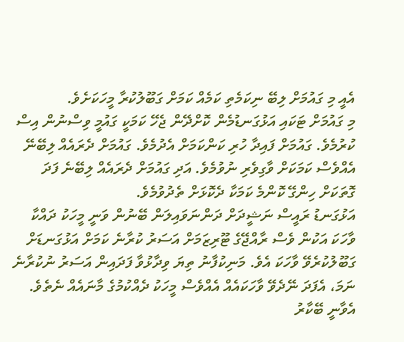އެއީ މި ގައުމަށް ލިބޭ ނިކަމެތި ކަމެއް ކަމަށް ގަބޫލުކުރާ މީހަކަށެވެ.
މި ގައުމަށް ޓަކައި އަޅުގަނޑުމެން ކޮށްދޭން ޖެހޭ ކަމަކީ ގައުމީ ވިސްނުން އިސް ކުރުމެވެ. ގައުމަށް ފައިދާ ހުރި ކަންކަމަށް އެދުމެވެ. ގައުމަށް ދެރައެއް ލިބޭނޭ އެއްވެސް ކަމަކަށް ވާގިވެރި ނުވުމެވެ. އަދި ގައުމަށް ދެރައެއް ލިބޭނެ ފަދަ ގޮތަކަށް ހިންގޭ ކޮންމެ ކަމަކާ ދެކޮޅަށް ތެދުވުމެވެ.
އަޅުގަނޑު ރައީސް ނަޝީދަށް ދަންނަވައިލަން ބޭނުން ވަނީ މީހަކު ދައްކާ ވާހަކަ އަކުން ވެސް ރާއްޖޭގެ ޓޫރިޒަމަށް އަސަރު ކުރާނެ ކަމަށް އަޅުގަނޑަށް ގަބޫލުކުރެވޭ ވާހަކަ އެވެ. މަނިކުފާނު ތިޔަ ވިދާޅުވާ ފަދައިން އަސަރު ނުކުރާނެ ނަމަ، އެފަދަ ނޭދެވޭ ވާހަކައެއް އެއްވެސް މީހަކު ދެއްކުމުގެ މާނައެއް ނެތެވެ. އެވާނީ ބޭކާރު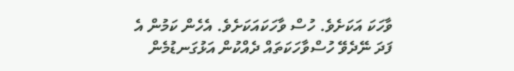ވާހަކަ އަކަށެވެ. ހުސް ވާހަކައަކަށެވެ. އެހެން ކަމުން އެ ފަދަ ނޭދެވޭ ހުސްވާހަކަތައް ދެއްކުން އަޅުގަނޑުމެން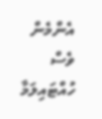އެންމެން ވެސް ހުއްޓައިލަމާ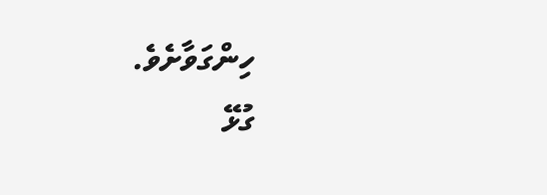ހިންގަވާށެވެ.
ގުޅޭ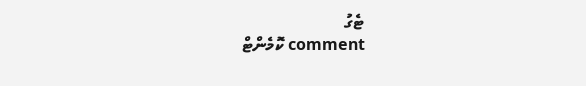ޓެގު
comment ކޮމެންޓް